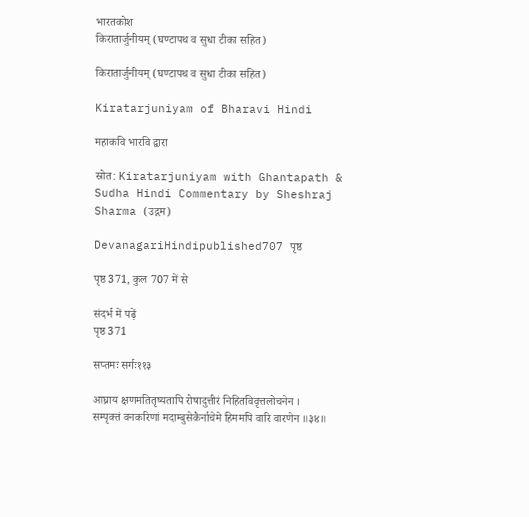भारतकोश
किरातार्जुनीयम् (घण्टापथ व सुधा टीका सहित)

किरातार्जुनीयम् (घण्टापथ व सुधा टीका सहित)

Kiratarjuniyam of Bharavi Hindi

महाकवि भारवि द्वारा

स्रोत: Kiratarjuniyam with Ghantapath & Sudha Hindi Commentary by Sheshraj Sharma (उद्गम)

DevanagariHindipublished707 पृष्ठ

पृष्ठ 371, कुल 707 में से

संदर्भ में पढ़ें
पृष्ठ 371

सप्तमः सर्गः११३

आघ्राय क्षणमतितृष्यतापि रोषादुत्तीरं निहितविवृत्तलोचनेन ।
सम्पृक्तं वनकरिणां मदाम्बुसेकैर्नाचेमे हिममपि वारि वारणेन ॥३४॥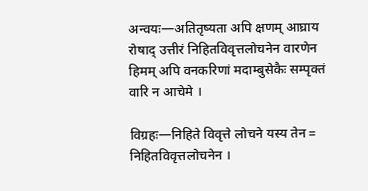अन्वयः—अतितृष्यता अपि क्षणम् आघ्राय रोषाद् उत्तीरं निहितविवृत्तलोचनेन वारणेन हिमम् अपि वनकरिणां मदाम्बुसेकैः सम्पृक्तं वारि न आचेमे ।

विग्रहः—निहिते विवृत्ते लोचने यस्य तेन = निहितविवृत्तलोचनेन ।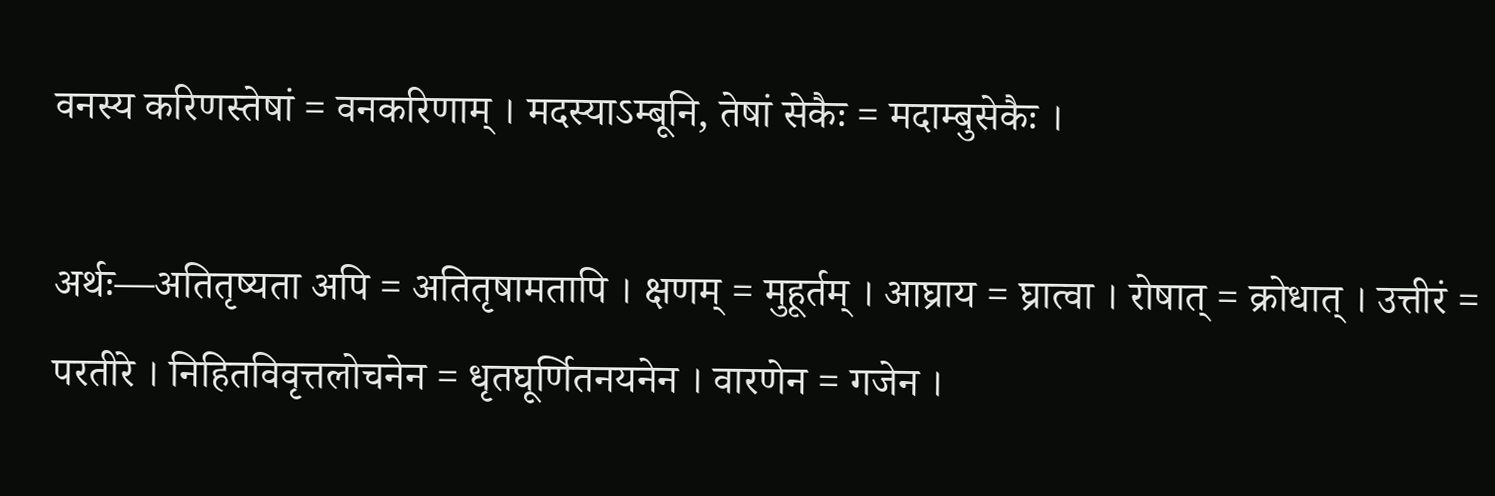वनस्य करिणस्तेषां = वनकरिणाम् । मदस्याऽम्बूनि, तेषां सेकैः = मदाम्बुसेकैः ।

अर्थः—अतितृष्यता अपि = अतितृषामतापि । क्षणम् = मुहूर्तम् । आघ्राय = घ्रात्वा । रोषात् = क्रोधात् । उत्तीरं = परतीरे । निहितविवृत्तलोचनेन = धृतघूर्णितनयनेन । वारणेन = गजेन ।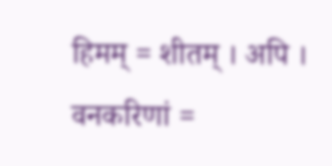हिमम् = शीतम् । अपि । वनकरिणां =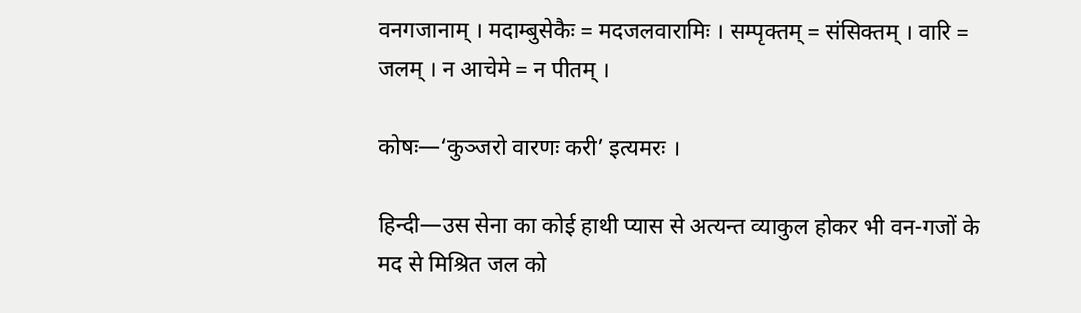वनगजानाम् । मदाम्बुसेकैः = मदजलवारामिः । सम्पृक्तम् = संसिक्तम् । वारि = जलम् । न आचेमे = न पीतम् ।

कोषः—‘कुञ्जरो वारणः करी’ इत्यमरः ।

हिन्दी—उस सेना का कोई हाथी प्यास से अत्यन्त व्याकुल होकर भी वन-गजों के मद से मिश्रित जल को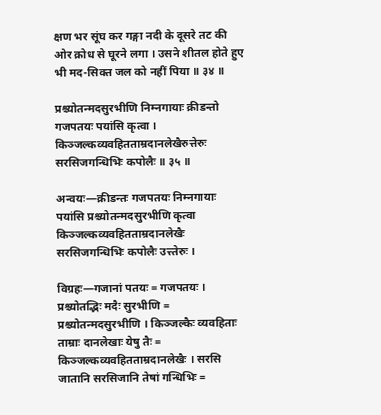क्षण भर सूंघ कर गङ्गा नदी के दूसरे तट की ओर क्रोध से घूरने लगा । उसने शीतल होते हुए भी मद-सिक्त जल को नहीं पिया ॥ ३४ ॥

प्रश्च्योतन्मदसुरभीणि निम्नगायाः क्रीडन्तो गजपतयः पयांसि कृत्वा ।
किञ्जल्कव्यवहितताम्रदानलेखैरुत्तेरुः सरसिजगन्धिभिः कपोलैः ॥ ३५ ॥

अन्वयः—क्रीडन्तः गजपतयः निम्नगायाः पयांसि प्रश्च्योतन्मदसुरभीणि कृत्वा किञ्जल्कव्यवहितताम्रदानलेखैः सरसिजगन्धिभिः कपोलैः उत्त्तेरुः ।

विग्रहः—गजानां पतयः = गजपतयः । प्रश्च्योतद्भिः मदैः सुरभीणि = प्रश्च्योतन्मदसुरभीणि । किञ्जल्कैः व्यवहिताः ताम्राः दानलेखाः येषु तैः = किञ्जल्कव्यवहितताम्रदानलेखैः । सरसि जातानि सरसिजानि तेषां गन्धिभिः =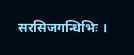सरसिजगन्धिभिः ।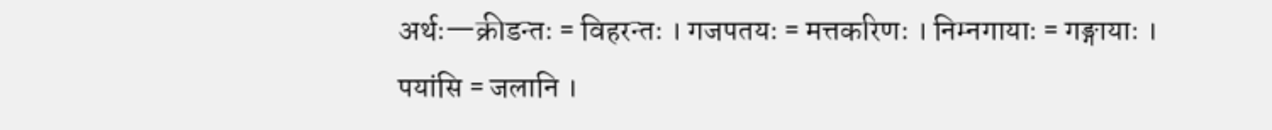अर्थः—क्रीडन्तः = विहरन्तः । गजपतयः = मत्तकरिणः । निम्नगायाः = गङ्गायाः । पयांसि = जलानि ।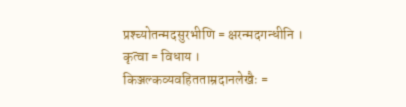प्रश्च्योतन्मदसुरभीणि = क्षरन्मदगन्धीनि । कृत्वा = विधाय । किञ्जल्कव्यवहितताम्रदानलेखैः =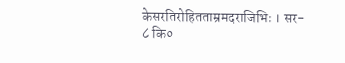केसरतिरोहितताम्रमदराजिभिः । सर-
८ कि०